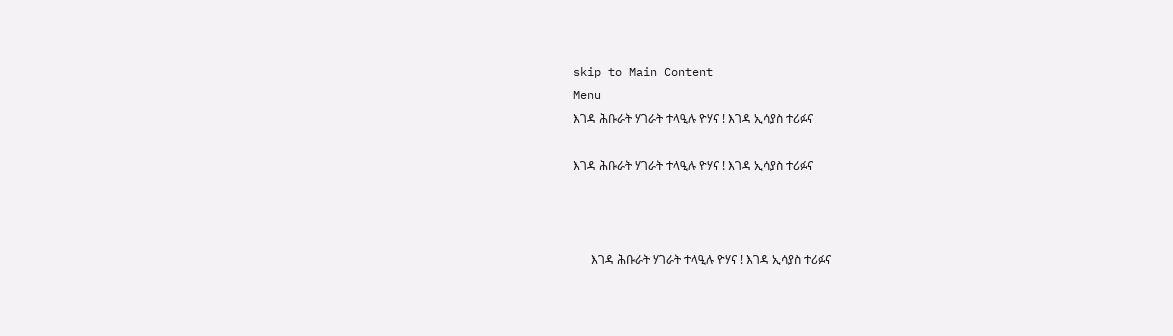skip to Main Content
Menu
እገዳ ሕቡራት ሃገራት ተላዒሉ ዮሃና ! እገዳ ኢሳያስ ተሪፉና

እገዳ ሕቡራት ሃገራት ተላዒሉ ዮሃና ! እገዳ ኢሳያስ ተሪፉና



      እገዳ ሕቡራት ሃገራት ተላዒሉ ዮሃና ! እገዳ ኢሳያስ ተሪፉና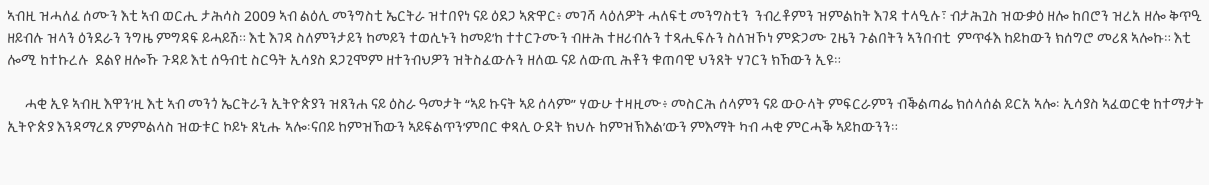ኣብዚ ዝሓለፈ ሰሙን እቲ ኣብ ወርሒ ታሕሳስ 2009 ኣብ ልዕሊ መንግስቲ ኤርትራ ዝተበየነ ናይ ዕደጋ ኣጽዋር፥ መገሻ ላዕለዎት ሓለፍቲ መንግስቲን  ንብረቶምን ዝምልከት እገዳ ተላዒሉ፣ ብታሕጓስ ዝውቃዕ ዘሎ ከበሮን ዝረአ ዘሎ ቅጥዒ ዘይብሉ ዝላን ዕንደራን ንግዜ ምግዳፍ ይሓይሽ። እቲ እገዳ ስለምንታይን ከመይን ተወሲኑን ከመይ’ከ ተተርጉሙን ብዙሕ ተዘሪብሉን ተጻሒፍሉን ስለዝኾነ ምድጋሙ ጊዜን ጉልበትን ኣንበብቲ  ምጥፋእ ከይከውን ክሰግሮ መሪጸ ኣሎኩ። እቲ ሎሚ ከተኩረሉ  ደልየ ዘሎኹ ጉዳይ እቲ ሰዓብቲ ስርዓት ኢሳያስ ደጋጊሞም ዘተንብህዎን ዝትስፈውሉን ዘለዉ ናይ ለውጢ ሕቶን ቁጠባዊ ህንጸት ሃገርን ክኸውን ኢዩ።

      ሓቂ ኢዩ ኣብዚ እዋን’ዚ እቲ ኣብ መንጎ ኤርትራን ኢትዮጵያን ዝጸንሐ ናይ ዕስራ ዓመታት “ኣይ ኩናት ኣይ ሰላም” ሃውሁ ተዛዚሙ፥ መስርሕ ሰላምን ናይ ውዑላት ምፍርራምን ብቕልጣፌ ክሰላሰል ይርአ ኣሎ፡ ኢሳያስ ኣፈወርቂ ከተማታት ኢትዮጵያ እንዳማረጸ ምምልላስ ዝውቱር ኮይኑ ጸኒሑ ኣሎ፡ናበይ ከምዝኸውን ኣይፍልጥን’ምበር ቀጻሊ ዑደት ክህሉ ከምዝኽእል’ውን ምእማት ካብ ሓቂ ምርሓቕ ኣይከውንን።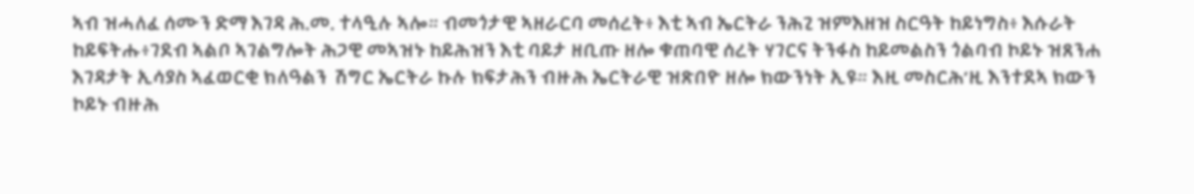ኣብ ዝሓለፈ ሰሙን ድማ እገዳ ሕ.መ. ተላዒሉ ኣሎ። ብመጎታዊ ኣዘራርባ መሰረት፥ እቲ ኣብ ኤርትራ ንሕጊ ዝምእዘዝ ስርዓት ከይነግስ፥ እሱራት ከይፍትሑ፥ገደብ ኣልቦ ኣገልግሎት ሕጋዊ መኣዝኑ ከይሕዝን እቲ ባይታ ዘቢጡ ዘሎ ቁጠባዊ ሰረት ሃገርና ትንፋስ ከይመልስን ጎልባብ ኮይኑ ዝጸንሐ እገዳታት ኢሳያስ ኣፈወርቂ ክለዓልን  ሽግር ኤርትራ ኩሉ ክፍታሕን ብዙሕ ኤርትራዊ ዝጽበዮ ዘሎ ክውንነት ኢዩ። እዚ መስርሕ’ዚ እንተደኣ ክውን ኮይኑ ብዙሕ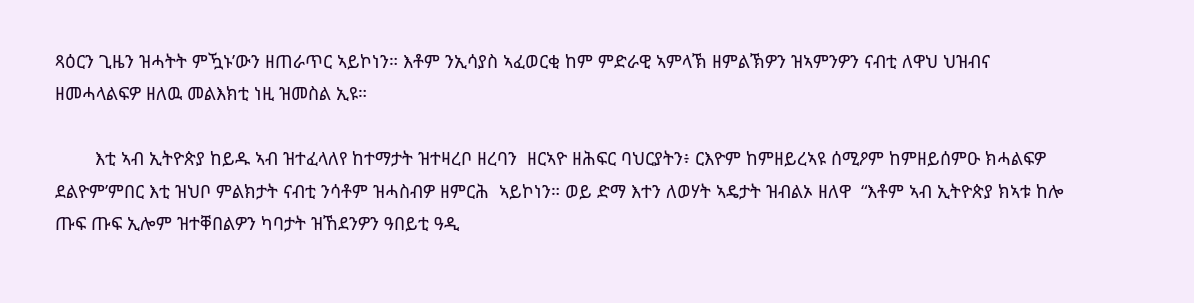ጻዕርን ጊዜን ዝሓትት ምዃኑ’ውን ዘጠራጥር ኣይኮነን። እቶም ንኢሳያስ ኣፈወርቂ ከም ምድራዊ ኣምላኽ ዘምልኽዎን ዝኣምንዎን ናብቲ ለዋህ ህዝብና  ዘመሓላልፍዎ ዘለዉ መልእክቲ ነዚ ዝመስል ኢዩ።

        እቲ ኣብ ኢትዮጵያ ከይዱ ኣብ ዝተፈላለየ ከተማታት ዝተዛረቦ ዘረባን  ዘርኣዮ ዘሕፍር ባህርያትን፥ ርእዮም ከምዘይረኣዩ ሰሚዖም ከምዘይሰምዑ ክሓልፍዎ ደልዮም’ምበር እቲ ዝህቦ ምልክታት ናብቲ ንሳቶም ዝሓስብዎ ዘምርሕ  ኣይኮነን። ወይ ድማ እተን ለወሃት ኣዴታት ዝብልኦ ዘለዋ  “እቶም ኣብ ኢትዮጵያ ክኣቱ ከሎ ጡፍ ጡፍ ኢሎም ዝተቐበልዎን ካባታት ዝኸደንዎን ዓበይቲ ዓዲ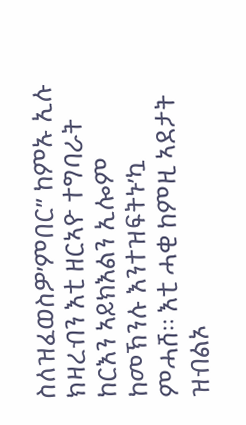ስለዝፈወስዎ’ምበር” ከምኡ ኢሉ ክዛረብን እቲ ዘርኣዮ ተግባራት ከርእን ኣይክእልን ኢሎም ከመኽንሉ እንተዝፍትኑ’ኳ ምሓሸ። እቲ ሓቂ ከምዚ ኣደታት ዝብልኦ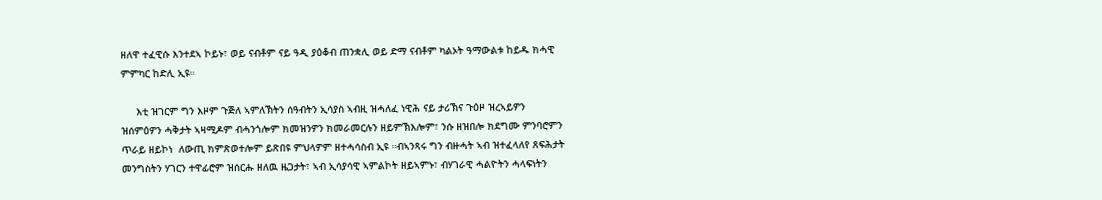ዘለዋ ተፈዊሱ እንተደኣ ኮይኑ፣ ወይ ናብቶም ናይ ዓዲ ያዕቆብ ጠንቋሊ ወይ ድማ ናብቶም ካልኦት ዓማውልቱ ከይዱ ክሓዊ ምምካር ከድሊ ኢዩ።

     እቲ ዝገርም ግን እዞም ጉጅለ ኣምለኽትን ሰዓብትን ኢሳያስ ኣብዚ ዝሓለፈ ነዊሕ ናይ ታሪኽና ጉዕዞ ዝረኣይዎን ዝሰምዕዎን ሓቅታት ኣዛሚዶም ብሓንጎሎም ክመዝንዎን ክመራመርሉን ዘይምኽእሎም፣ ንሱ ዘዝበሎ ክደግሙ ምንባሮምን ጥራይ ዘይኮነ  ለውጢ ክምጽወተሎም ይጽበዩ ምህላዎም ዘተሓሳስብ ኢዩ ።ብኣንጻሩ ግን ብዙሓት ኣብ ዝተፈላለየ ጸፍሕታት መንግስትን ሃገርን ተዋፊሮም ዝሰርሑ ዘለዉ ዜጋታት፣ ኣብ ኢሳያሳዊ ኣምልኮት ዘይኣምኑ፣ ብሃገራዊ ሓልዮትን ሓላፍነትን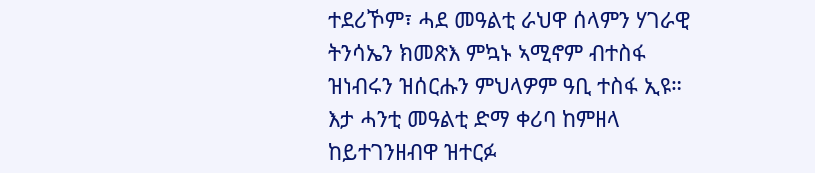ተደሪኾም፣ ሓደ መዓልቲ ራህዋ ሰላምን ሃገራዊ ትንሳኤን ክመጽእ ምኳኑ ኣሚኖም ብተስፋ ዝነብሩን ዝሰርሑን ምህላዎም ዓቢ ተስፋ ኢዩ። እታ ሓንቲ መዓልቲ ድማ ቀሪባ ከምዘላ ከይተገንዘብዋ ዝተርፉ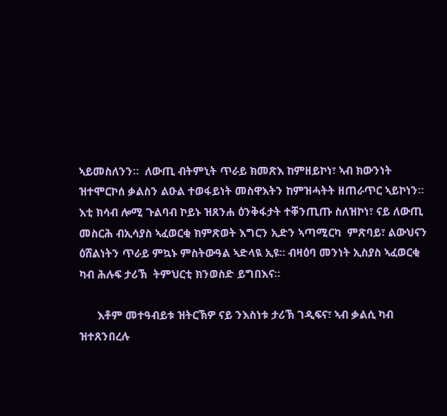ኣይመስለንን።  ለውጢ ብትምኒት ጥራይ ክመጽእ ከምዘይኮነ፣ ኣብ ክውንነት ዝተሞርኮሰ ቃልስን ልዑል ተወፋይነት መስዋእትን ከምዝሓትት ዘጠራጥር ኣይኮነን። እቲ ክሳብ ሎሚ ጉልባብ ኮይኑ ዝጸንሐ ዕንቅፋታት ተቐንጢጡ ስለዝኮነ፣ ናይ ለውጢ መስርሕ ብኢሳያስ ኣፈወርቂ ክምጽወት እግርን ኢድን ኣጣሚርካ  ምጽባይ፣ ልውህናን ዕሸልነትን ጥራይ ምኳኑ ምስትውዓል ኣድላዪ ኢዩ። ብዛዕባ መንነት ኢስያስ ኣፈወርቂ ካብ ሕሉፍ ታሪኽ  ትምህርቲ ክንወስድ ይግበእና።

      እቶም መተዓብይቱ ዝትርኽዎ ናይ ንእስነቱ ታሪኽ ገዲፍና፣ ኣብ ቃልሲ ካብ ዝተጸንበረሉ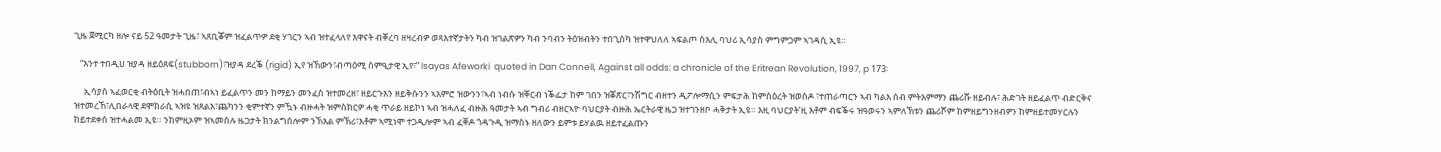ጊዜ ጀሚርካ ዘሎ ናይ 52 ዓመታት ጊዜ፣ ኣጸቢቖም ዝፈልጥዎ ደቂ ሃገርን ኣብ ዝተፈላለየ እዋናት ብቐረባ ዘዛረብዎ ወጻእተኛታትን ካብ ዝገልጽዎን ካብ ንባብን ትዕዝብትን ተበጊስካ ዝተዋህለለ ኣፍልጦ ስእሊ ባህሪ ኢሳያስ ምግምጋም ኣገዳሲ ኢዩ።

   “እንተ ተበዲሀ ዝያዳ ዘይዕጸፍ(stubborn)፣ዝያዳ ደረቕ (rigid) ኢየ ዝኸውን፣ብጣዕሚ ስምዒታዊ ኢየ፣” Isayas Afeworki  quoted in Dan Connell, Against all odds: a chronicle of the Eritrean Revolution, 1997, p 173፡

     ኢሳያስ ኣፈወርቂ ብትዕቢት ዝሓበጠ፣ብኣነ ይፈልጥን መን ከማይን መንፈስ ዝተመረዘ፣ ዘይርጉእን ዘይቅሱንን ኣእምሮ ዝውንን፣ኣብ ነብሱ ዝቐርብ ነቕፌታ ከም ገበን ዝቖጽር፣ንሽግር ብዘተን ዲፖሎማሲን ምፍታሕ ከምስዕረት ዝወስዶ ፣ተጠራጣርን ኣብ ካልእ ሰብ ምትእምማን ጨሪሹ ዘይብሉ፣ ሕድገት ዘይፈልጥ ብድርቅና ዝተመረኸ፣ሊበራላዊ ደሞክራሲ ኣዝዩ ዝጸልእ፣ጨካንን ቂምተኛን ምዃኑ ብዙሓት ዝምስክርዎ ሓቂ ጥራይ ዘይኮነ ኣብ ዝሓለፈ ብዙሕ ዓመታት ኣብ ግብሪ ብዘርኣዮ ባህርያት ብዙሕ ኤርትራዊ ዜጋ ዝተገንዘቦ ሓቅታት ኢዩ። እዚ ባህርያት’ዚ እቶም ብፍቕሩ ዝዓወሩን ኣምለኽቱን ጨሪሾም ከምዘይግንዘብዎን ከምዘይተመሃርሉን ከይተደቀሰ ዝተሓልመ ኢዩ። ንከምዚኦም ዝኣመሰሉ ዜጋታት ክንልግሰሎም ንኽእል ምኽሪ፣እቶም ኣሚነሞ ተጋዲሎም ኣብ ፈቐዶ ጎዳጉዲ ዝማስኑ ዘለውን ይምቱ ይሃልዉ ዘይተፈልጡን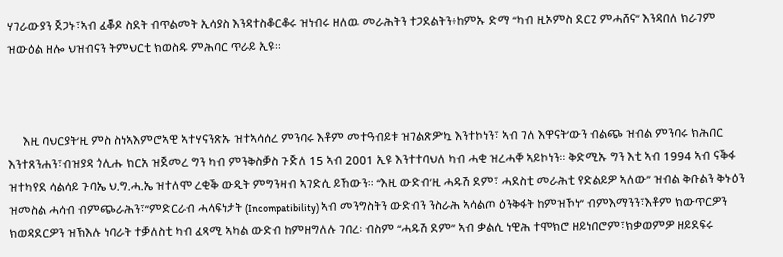ሃገራውያን ጀጋኑ፣ኣብ ፈቖዶ ስደት ብጥልመት ኢሳያስ እንዳተስቆርቆሩ ዝነብሩ ዘለዉ መራሕትን ተጋደልትን፥ከምኡ ድማ “ካብ ዚኦምስ ደርጊ ምሓሸና” እንዳበለ ክራገም ዝውዕል ዘሎ ህዝብናን ትምህርቲ ክወስዱ ምሕባር ጥራይ ኢዩ።



     እዚ ባህርያት’ዚ ምስ ስነኣእምሮኣዊ ኣተሃናንጽኡ ዝተኣሳሰረ ምንባሩ እቶም መተዓብይቱ ዝገልጽዎ’ኳ እንተኮነን፣ ኣብ ገለ እዋናት’ውን ብልጭ ዝብል ምንባሩ ክሕበር እንተጸንሐን፣ብዝያዳ ጎሊሑ ክርአ ዝጀመረ ግን ካብ ምንቅስቓስ ጉጅለ 15 ኣብ 2001 ኢዩ እንተተባህለ ካብ ሓቂ ዝረሓቐ ኣይኮነን። ቅድሚኡ ግን እቲ ኣብ 1994 ኣብ ናቕፋ ዝተካየደ ሳልሳይ ጉባኤ ህ.ግ.ሓ.ኤ ዝተለሞ ረቂቕ ውዲት ምግንዛብ ኣገድሲ ይኸውን። “እዚ ውድብ’ዚ ሓዱሽ ደም፣ ሓደስቲ መራሕቲ የድልይዎ ኣለው” ዝብል ቅቡልን ቅኑዕን ዝመስል ሓሳብ ብምጭራሕን፣”ምድርራብ ሓላፍነታት (Incompatibility) ኣብ መንግስትን ውድብን ንስራሕ ኣሳልጦ ዕንቅፋት ከምዝኾነ” ብምእማንን፣እቶም ክውጥርዎን ክወዳደርዎን ዝኽእሉ ነባራት ተቓለስቲ ካብ ፈጻሚ ኣካል ውድብ ከምዘግለሉ ገበረ፡ ብስም “ሓዱሽ ደም” ኣብ ቃልሲ ነዊሕ ተሞክሮ ዘይነበሮም፣ክቃወምዎ ዘይደፍሩ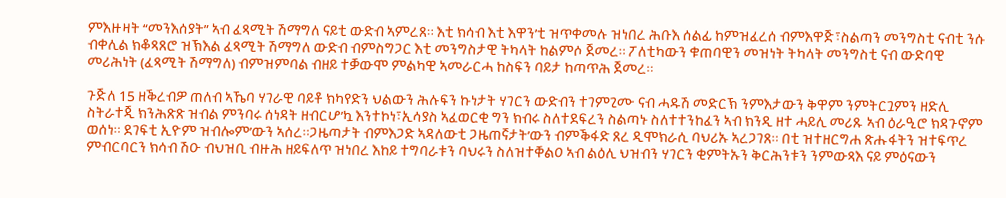ምእዙዛት “መንእሰያት” ኣብ ፈጻሚት ሽማግለ ናይቲ ውድብ ኣምረጸ። እቲ ክሳብ እቲ እዋን’ቲ ዝጥቀመሉ ዝነበረ ሕቡእ ሰልፊ ከምዝፈረሰ ብምእዋጅ፣ስልጣን መንግስቲ ናብቲ ንሱ ብቀሊል ክቆጻጸሮ ዝኽእል ፈጻሚት ሽማግለ ውድብ ብምስግጋር እቲ መንግስታዊ ትካላት ከልምሶ ጀመረ። ፖለቲካውን ቁጠባዊን መዝነት ትካላት መንግስቲ ናብ ውድባዊ መሪሕነት (ፈጻሚት ሽማግለ) ብምዝምባል ብዘይ ተቓውሞ ምልካዊ ኣመራርሓ ከስፍን ባይታ ከጣጥሕ ጀመረ።

ጉጅለ 15 ዘቕረብዎ ጠለብ ኣኼባ ሃገራዊ ባይቶ ክካየድን ህልውን ሕሉፍን ኩነታት ሃገርን ውድብን ተገምጊሙ ናብ ሓዱሽ መድርኽ ንምእታውን ቅዋም ንምትርጓምን ዘድሊ ስትራተጂ ክንሕጽጽ ዝብል ምንባሩ ሰነዳት ዘብርሆ’ኳ እንተኮነ፣ኢሳያስ ኣፈወርቂ ግን ክብሩ ስለተደፍረን ስልጣኑ ስለተተንከፈን ኣብ ክንዲ ዘተ ሓይሊ መሪጹ ኣብ ዕራዒሮ ክዳጉኖም ወሰነ። ደገፍቲ ኢዮም ዝብሎም’ውን ኣሰረ።ጋዜጣታት ብምእጋድ ኣዳለውቲ ጋዜጠኛታት’ውን ብምቕፋድ ጸረ ዲሞክራሲ ባህሪኡ ኣረጋገጸ። በቲ ዝተዘርግሐ ጽሑፋትን ዝተፍጥረ ምብርባርን ክሳብ ሽዑ ብህዝቢ ብዙሕ ዘይፍለጥ ዝነበረ እከይ ተግባራቱን ባህሩን ስለዝተቐልዐ ኣብ ልዕሊ ህዝብን ሃገርን ቂምትኡን ቅርሕንቱን ንምውጻእ ናይ ምዕናውን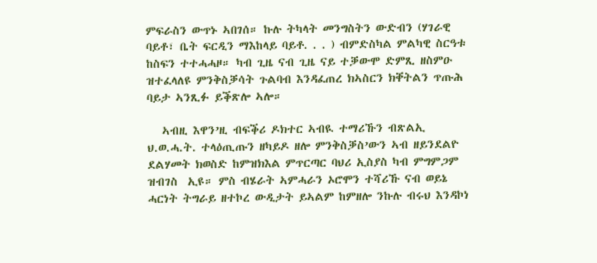ምፍራስን ውጥኑ ኣበገሰ። ኩሉ ትካላት መንግስትን ውድብን (ሃገራዊ ባይቶ፣ ቤት ፍርዲን ማእከላይ ባይቶ. . . ) ብምድስካል ምልካዊ ስርዓቱ ከስፍን ተተሓሓዞ። ካብ ጊዜ ናብ ጊዜ ናይ ተቓውሞ ድምጺ ዘስምዑ ዝተፈላለዩ ምንቅስቓሳት ጉልባብ እንዳፈጠረ ክኣስርን ክቐትልን ጥጡሕ ባይታ ኣንጺፉ ይቕጽሎ ኣሎ።

   ኣብዚ እዋን’ዚ ብፍቕሪ ዶክተር ኣብዪ ተማሪኹን ብጽልኢ ህ.ወ.ሓ.ት. ተላዕጢጡን ዘካይዶ ዘሎ ምንቅስቓስ’ውን ኣብ ዘይንደልዮ ደልሃመት ክወስድ ከምዝክእል ምጥርጣር ባህሪ ኢስያስ ካብ ምግምጋም ዝብገስ  ኢዩ። ምስ ብሄራት ኣምሓራን ኦሮሞን ተሻሪኹ ናብ ወይኔ ሓርነት ትግራይ ዘተኮረ ውዲታት ይኣልም ከምዘሎ ንኩሉ ብሩህ እንዳኮነ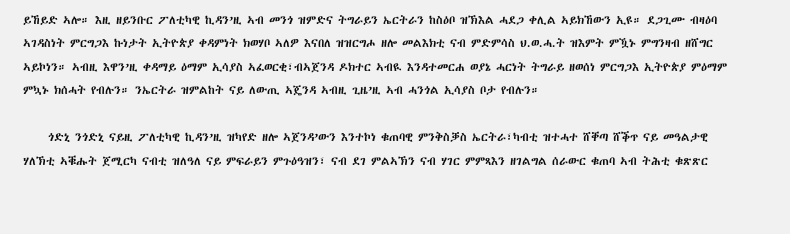ይኸይድ ኣሎ። እዚ ዘይንቡር ፖለቲካዊ ኪዳን’ዚ ኣብ መንጎ ዝምድና ትግራይን ኤርትራን ከስዕቦ ዝኽእል ሓደጋ ቀሊል ኣይክኸውን ኢዩ። ደጋጊሙ ብዛዕባ ኣገዳስነት ምርግጋእ ኩነታት ኢትዮጵያ ቀዳምነት ክወሃቦ ኣለዎ እናበለ ዝዝርግሖ ዘሎ መልእክቲ ናብ ምድምሳስ ህ.ወ.ሓ.ት ዝእምት ምዃኑ ምግንዛብ ዘሸግር ኣይኮነን። ኣብዚ እዋን’ዚ ቀዳማይ ዕማም ኢሳያስ ኣፈወርቂ፣ብኣጀንዳ ዶክተር ኣብዪ እንዳተመርሐ ወያኔ ሓርነት ትግራይ ዘወሰነ ምርግጋእ ኢትዮጵያ ምዕማም ምኳኑ ክሰሓት የብሉን። ንኤርትራ ዝምልከት ናይ ለውጢ ኣጄንዳ ኣብዚ ጊዜ’ዚ ኣብ ሓንጎል ኢሳያስ ቦታ የብሉን።

     ጎድኒ ንጎድኒ ናይዚ ፖለቲካዊ ኪዳን’ዚ ዝካየድ ዘሎ ኣጀንዳ’ውን እንተኮነ ቁጠባዊ ምንቅስቓስ ኤርትራ፣ካብቲ ዝተሓተ ሸቐጣ ሸቕጥ ናይ መዓልታዊ ሃለኽቲ ኣቑሑት ጀሚርካ ናብቲ ዝለዓለ ናይ ምፍራይን ምጉዕዓዝን፣ ናብ ደገ ምልኣኽን ናብ ሃገር ምምጻእን ዘገልግል ሰራውር ቁጠባ ኣብ ትሕቲ ቁጽጽር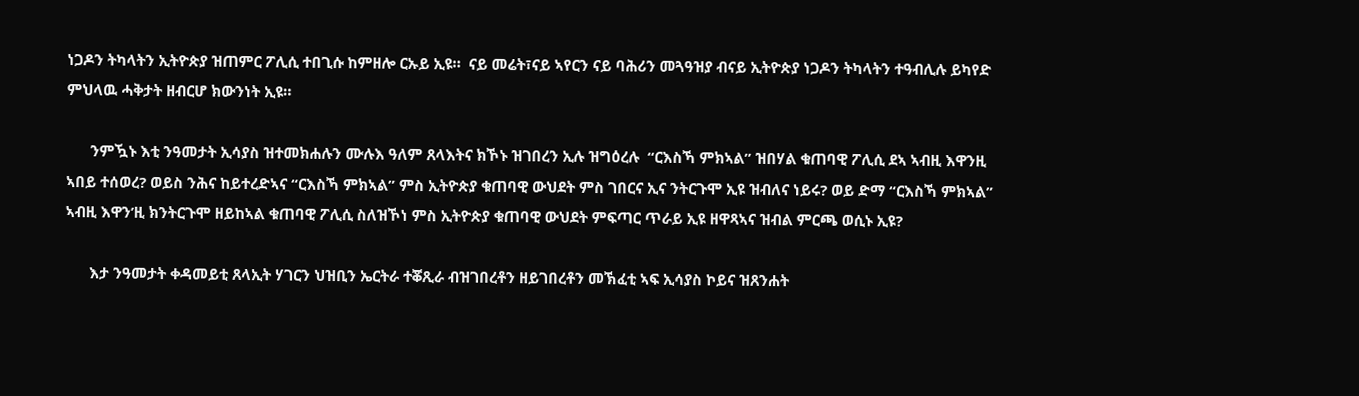ነጋዶን ትካላትን ኢትዮጵያ ዝጠምር ፖሊሲ ተበጊሱ ከምዘሎ ርኡይ ኢዩ።  ናይ መሬት፣ናይ ኣየርን ናይ ባሕሪን መጓዓዝያ ብናይ ኢትዮጵያ ነጋዶን ትካላትን ተዓብሊሉ ይካየድ ምህላዉ ሓቅታት ዘብርሆ ክውንነት ኢዩ።

      ንምዃኑ እቲ ንዓመታት ኢሳያስ ዝተመክሐሉን ሙሉእ ዓለም ጸላእትና ክኾኑ ዝገበረን ኢሉ ዝግዕረሉ  “ርእስኻ ምክኣል” ዝበሃል ቁጠባዊ ፖሊሲ ደኣ ኣብዚ እዋንዚ  ኣበይ ተሰወረ? ወይስ ንሕና ከይተረድኣና “ርእስኻ ምክኣል” ምስ ኢትዮጵያ ቁጠባዊ ውህደት ምስ ገበርና ኢና ንትርጉሞ ኢዩ ዝብለና ነይሩ? ወይ ድማ “ርእስኻ ምክኣል” ኣብዚ እዋን’ዚ ክንትርጉሞ ዘይከኣል ቁጠባዊ ፖሊሲ ስለዝኾነ ምስ ኢትዮጵያ ቁጠባዊ ውህደት ምፍጣር ጥራይ ኢዩ ዘዋጻኣና ዝብል ምርጫ ወሲኑ ኢዩ?

      እታ ንዓመታት ቀዳመይቲ ጸላኢት ሃገርን ህዝቢን ኤርትራ ተቖጺራ ብዝገበረቶን ዘይገበረቶን መኽፈቲ ኣፍ ኢሳያስ ኮይና ዝጸንሐት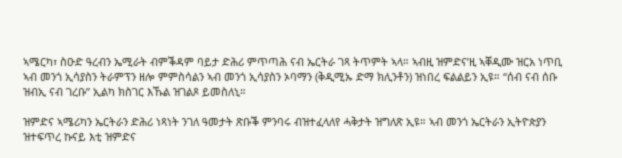ኣሜርካ፣ ስዑድ ዓረብን ኤሚራት ብምቕዳም ባይታ ድሕሪ ምጥጣሕ ናብ ኤርትራ ገጻ ትጥምት ኣላ። ኣብዚ ዝምድና’ዚ ኣቐዲሙ ዝርአ ነጥቢ ኣብ መንጎ ኢሳያስን ትራምፕን ዘሎ ምምስሳልን ኣብ መንጎ ኢሳያስን ኦባማን (ቅዲሚኡ ድማ ክሊንቶን) ዝነበረ ፍልልይን ኢዩ። “ሰብ ናብ ሰቡ ዝብኢ ናብ ገረቡ” ኢልካ ክስገር እኹል ዝገልጾ ይመስለኒ።

ዝምድና ኣሜሪካን ኤርትራን ድሕሪ ነጻነት ንገለ ዓመታት ጽቡቕ ምንባሩ ብዝተፈላለየ ሓቅታት ዝግለጽ ኢዩ። ኣብ መንጎ ኤርትራን ኢትዮጵያን ዝተፍጥረ ኩናይ እቲ ዝምድና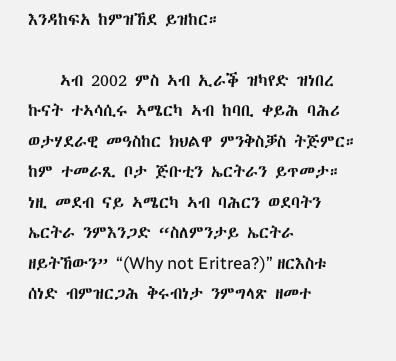እንዳከፍአ ከምዝኸደ ይዝከር።

    ኣብ 2002 ምስ ኣብ ኢራቕ ዝካየድ ዝነበረ ኩናት ተኣሳሲሩ ኣሜርካ ኣብ ከባቢ ቀይሕ ባሕሪ ወታሃደራዊ መዓስከር ክህልዋ ምንቅስቓስ ትጅምር። ከም ተመራጺ ቦታ ጅቡቲን ኤርትራን ይጥመታ። ነዚ መደብ ናይ ኣሜርካ ኣብ ባሕርን ወደባትን ኤርትራ ንምእንጋድ “ስለምንታይ ኤርትራ ዘይትኸውን” “(Why not Eritrea?)” ዘርእስቱ ሰነድ ብምዝርጋሕ ቅሩብነታ ንምግላጽ ዘመተ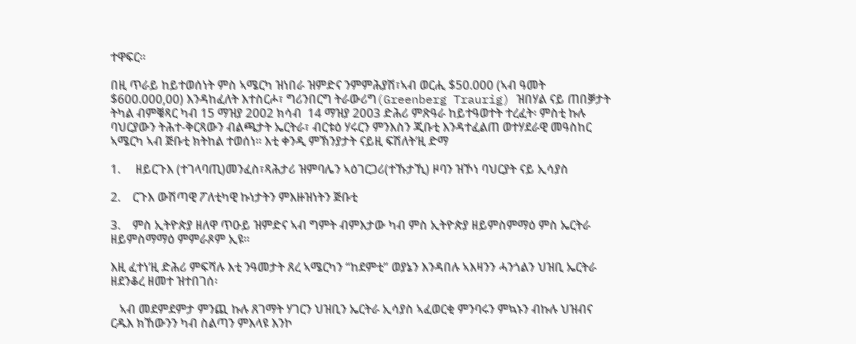ተዋፍር።

በዚ ጥራይ ከይተወሰነት ምስ ኣሜርካ ዝነበራ ዝምድና ንምምሕያሽ፣ኣብ ወርሒ $50.000 (ኣብ ዓመት $600.000,00) እንዳከፈለት እተስርሖ፣ ግሪንበርግ ትራውሪግ(Greenberg Traurig) ዝበሃል ናይ ጠበቓታት ትካል ብምቑጻር ካብ 15 ማዝያ 2002 ክሳብ  14 ማዝያ 2003 ድሕሪ ምጽዓራ ከይተዓወተት ተረፈት፡ ምስቲ ኩሉ ባህርያውን ትሕተ-ቅርጻውን ብልጫታት ኤርትራ፣ ብርቱዕ ሃሩርን ምንእስን ጂቡቲ እንዳተፈልጠ ወተሃደራዊ መዓስከር ኣሜርካ ኣብ ጅቡቲ ክትከል ተወሰነ። እቲ ቀንዲ ምኽንያታት ናይዚ ፍሽለት’ዚ ድማ

1.     ዘይርጉእ (ተገላባጢ)መንፈስ፣ጻሕታሪ ዝምባሌን ኣዕገርጋሪ(ተኹታኺ) ዞባን ዝኾነ ባህርያት ናይ ኢሳያስ

2.    ርጉእ ውሽጣዊ ፖለቲካዊ ኩነታትን ምእዙዝነትን ጅቡቲ

3.    ምስ ኢትዮጵያ ዘለዋ ጥዑይ ዝምድና ኣብ ግምት ብምእታው ካብ ምስ ኢትዮጵያ ዘይምስምማዕ ምስ ኤርትራ ዘይምስማማዕ ምምራጾም ኢዩ።

እዚ ፈተነ’ዚ ድሕሪ ምፍሻሉ እቲ ንዓመታት ጸረ ኣሜርካን “ከደምቲ” ወያኔን እንዳበሉ ኣእዛንን ሓንጎልን ህዝቢ ኤርትራ ዘደንቆረ ዘመተ ዝተበገሰ፡

   ኣብ መደምደምታ ምንጪ ኩሉ ጸገማት ሃገርን ህዝቢን ኤርትራ ኢሳያስ ኣፈወርቂ ምንባሩን ምኳኑን ብኩሉ ህዝብና ርዱእ ክኸውንን ካብ ስልጣን ምእላዩ እንኮ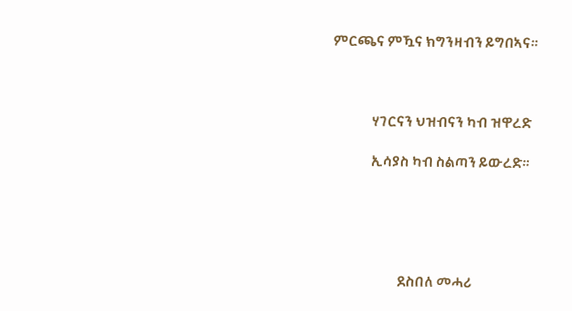ምርጫና ምዃና ክግንዛብን ይግበኣና።



             ሃገርናን ህዝብናን ካብ ዝዋረድ

             ኢሳያስ ካብ ስልጣን ይውረድ።





                      ደስበለ መሓሪ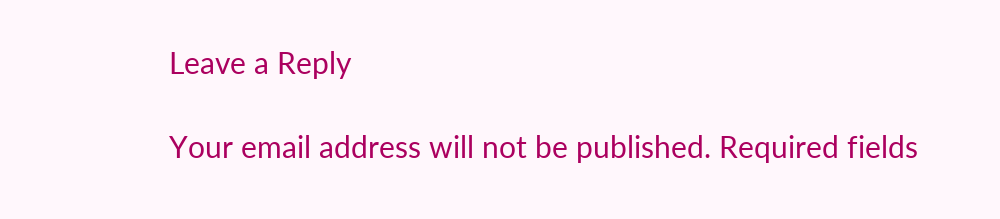Leave a Reply

Your email address will not be published. Required fields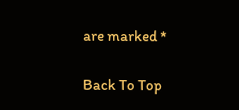are marked *

Back To Top